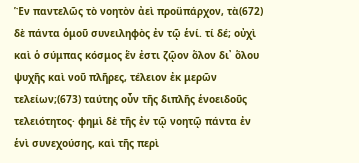Ἓν παντελῶς τὸ νοητὸν ἀεὶ προüπάρχον, τὰ(672) δὲ πάντα ὁμοῦ συνειληφὸς ἐν τῷ ἑνί. τί δέ; οὐχὶ καὶ ὁ σύμπας κόσμος ἕν ἐστι ζῷον ὅλον δι᾽ ὅλου ψυχῆς καὶ νοῦ πλῆρες, τέλειον ἐκ μερῶν τελείων;(673) ταύτης οὖν τῆς διπλῆς ἑνοειδοῦς τελειότητος· φημὶ δὲ τῆς ἐν τῷ νοητῷ πάντα ἐν ἑνὶ συνεχούσης, καὶ τῆς περὶ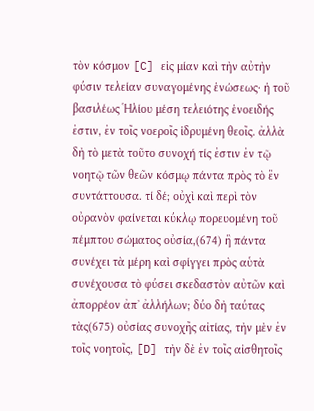τὸν κόσμον [C] εἰς μίαν καὶ τὴν αὐτὴν φύσιν τελείαν συναγομένης ἑνώσεως· ἡ τοῦ βασιλέως Ἡλίου μέση τελειότης ἑνοειδής ἐστιν, ἐν τοῖς νοεροῖς ἱδρυμένη θεοῖς. ἀλλὰ δὴ τὸ μετὰ τοῦτο συνοχή τίς ἐστιν ἐν τῷ νοητῷ τῶν θεῶν κόσμῳ πάντα πρὸς τὸ ἓν συντάττουσα. τί δέ; οὐχὶ καὶ περὶ τὸν οὐρανὸν φαίνεται κύκλῳ πορευομένη τοῦ πέμπτου σώματος οὐσία,(674) ἣ πάντα συνέχει τὰ μέρη καὶ σφίγγει πρὸς αὑτὰ συνέχουσα τὸ φύσει σκεδαστὸν αὐτῶν καὶ ἀπορρέον ἀπ᾽ ἀλλήλων; δύο δὴ ταύτας τὰς(675) οὐσίας συνοχῆς αἰτίας, τὴν μὲν ἐν τοῖς νοητοῖς, [D] τὴν δὲ ἐν τοῖς αἰσθητοῖς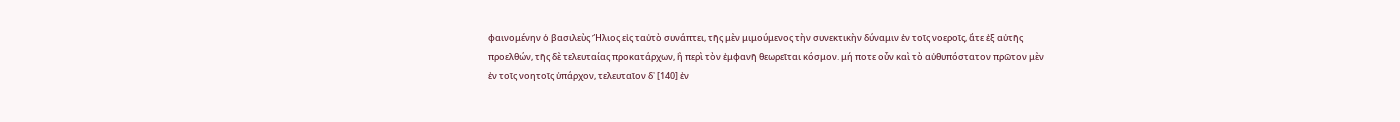φαινομένην ὁ βασιλεὺς Ἥλιος εἰς ταὐτὸ συνάπτει, τῆς μὲν μιμούμενος τὴν συνεκτικὴν δύναμιν ἐν τοῖς νοεροῖς, ἅτε ἐξ αὐτῆς προελθών, τῆς δὲ τελευταίας προκατάρχων, ἣ περὶ τὸν ἐμφανῆ θεωρεῖται κόσμον. μή ποτε οὖν καὶ τὸ αὐθυπόστατον πρῶτον μὲν ἐν τοῖς νοητοῖς ὑπάρχον, τελευταῖον δ᾽ [140] ἐν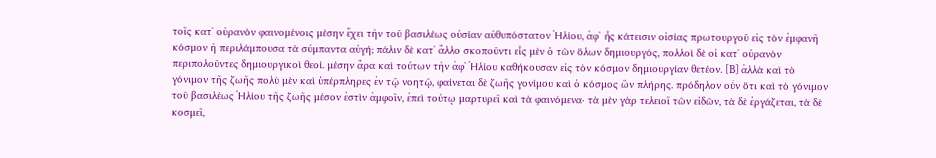τοῖς κατ᾽ οὐρανὸν φαινομένοις μέσην ἔχει τὴν τοῦ βασιλέως οὐσίαν αὐθυπόστατον Ἡλίου, ἀφ᾽ ἧς κάτεισιν οἰσίας πρωτουργοῦ εἰς τὸν ἐμφανῆ κόσμον ἡ περιλάμπουσα τὰ σύμπαντα αὐγή; πάλιν δὲ κατ᾽ ἄλλο σκοποῦντι εἷς μὲν ὁ τῶν ὅλων δημιουργός, πολλοὶ δὲ οἱ κατ᾽ οὐρανὸν περιπολοῦντες δημιουργικοὶ θεοί. μέσην ἄρα καὶ τούτων τὴν ἀφ᾽ Ἡλίου καθήκουσαν εἰς τὸν κόσμον δημιουργίαν θετέον. [B] ἀλλὰ καὶ τὸ γόνιμον τῆς ζωῆς πολὺ μὲν καὶ ὑπέρπληρες ἐν τῷ νοητῷ, φαίνεται δὲ ζωῆς γονίμου καὶ ὁ κόσμος ὢν πλήρης. πρόδηλον οὖν ὅτι καὶ τὸ γόνιμον τοῦ βασιλέως Ἡλίου τῆς ζωῆς μέσον ἐστὶν ἀμφοῖν, ἐπεὶ τούτῳ μαρτυρεῖ καὶ τὰ φαινόμενα· τὰ μὲν γὰρ τελειοῖ τῶν εἰδῶν, τὰ δὲ ἐργάζεται, τὰ δὲ κοσμεῖ,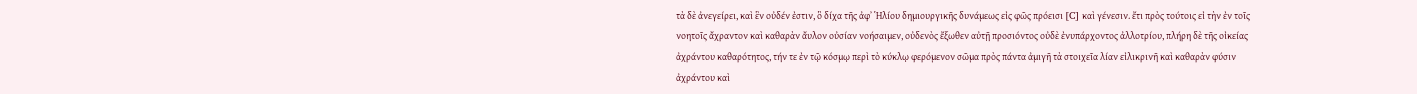τὰ δὲ ἀνεγείρει, καὶ ἓν οὐδέν ἐστιν, ὃ δίχα τῆς ἀφ᾽ Ἡλίου δημιουργικῆς δυνάμεως εἰς φῶς πρόεισι [C] καὶ γένεσιν. ἔτι πρὸς τούτοις εἰ τὴν ἐν τοῖς νοητοῖς ἄχραντον καὶ καθαρὰν ἄυλον οὐσίαν νοήσαιμεν, οὐδενὸς ἔξωθεν αὐτῇ προσιόντος οὐδὲ ἐνυπάρχοντος ἀλλοτρίου, πλήρη δὲ τῆς οἰκείας ἀχράντου καθαρότητος, τήν τε ἐν τῷ κόσμῳ περὶ τὸ κύκλῳ φερόμενον σῶμα πρὸς πάντα ἀμιγῆ τὰ στοιχεῖα λίαν εἰλικρινῆ καὶ καθαρὰν φύσιν ἀχράντου καὶ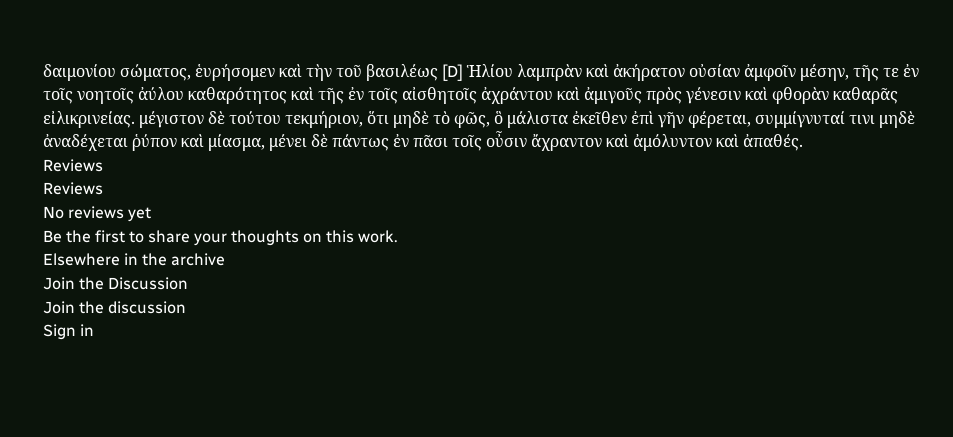δαιμονίου σώματος, ἑυρήσομεν καὶ τὴν τοῦ βασιλέως [D] Ἡλίου λαμπρὰν καὶ ἀκήρατον οὐσίαν ἀμφοῖν μέσην, τῆς τε ἐν τοῖς νοητοῖς ἀύλου καθαρότητος καὶ τῆς ἐν τοῖς αἰσθητοῖς ἀχράντου καὶ ἀμιγοῦς πρὸς γένεσιν καὶ φθορὰν καθαρᾶς εἰλικρινείας. μέγιστον δὲ τούτου τεκμήριον, ὅτι μηδὲ τὸ φῶς, ὃ μάλιστα ἐκεῖθεν ἐπὶ γῆν φέρεται, συμμίγνυταί τινι μηδὲ ἀναδέχεται ῥύπον καὶ μίασμα, μένει δὲ πάντως ἐν πᾶσι τοῖς οὖσιν ἄχραντον καὶ ἀμόλυντον καὶ ἀπαθές.
Reviews
Reviews
No reviews yet
Be the first to share your thoughts on this work.
Elsewhere in the archive
Join the Discussion
Join the discussion
Sign in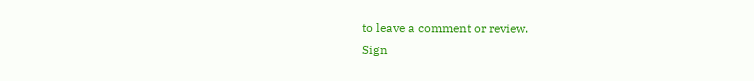to leave a comment or review.
Sign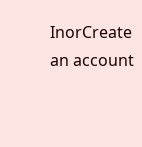InorCreate an account